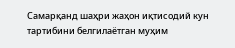Самарқанд шаҳри жаҳон иқтисодий кун тартибини белгилаётган муҳим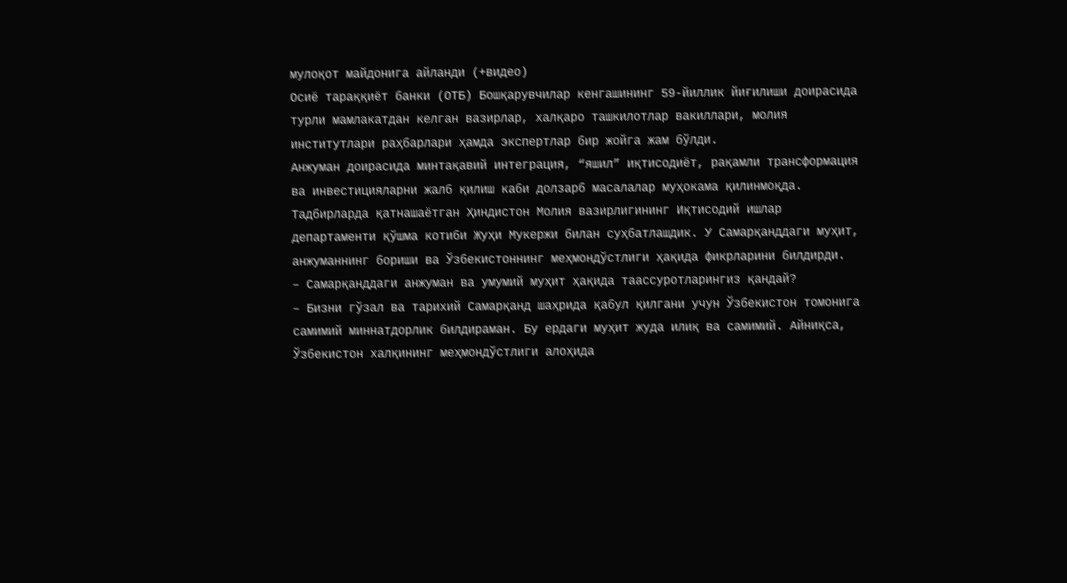мулоқот майдонига айланди (+видео)
Осиё тараққиёт банки (ОТБ) Бошқарувчилар кенгашининг 59-йиллик йиғилиши доирасида турли мамлакатдан келган вазирлар, халқаро ташкилотлар вакиллари, молия институтлари раҳбарлари ҳамда экспертлар бир жойга жам бўлди.
Анжуман доирасида минтақавий интеграция, “яшил” иқтисодиёт, рақамли трансформация ва инвестицияларни жалб қилиш каби долзарб масалалар муҳокама қилинмоқда.
Тадбирларда қатнашаётган Ҳиндистон Молия вазирлигининг Иқтисодий ишлар департаменти қўшма котиби Жуҳи Мукержи билан суҳбатлашдик. У Самарқанддаги муҳит, анжуманнинг бориши ва Ўзбекистоннинг меҳмондўстлиги ҳақида фикрларини билдирди.
– Самарқанддаги анжуман ва умумий муҳит ҳақида таассуротларингиз қандай?
– Бизни гўзал ва тарихий Самарқанд шаҳрида қабул қилгани учун Ўзбекистон томонига самимий миннатдорлик билдираман. Бу ердаги муҳит жуда илиқ ва самимий. Айниқса, Ўзбекистон халқининг меҳмондўстлиги алоҳида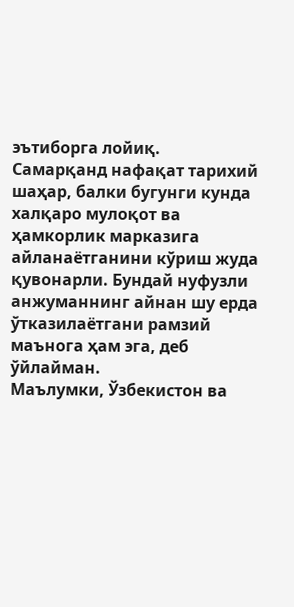эътиборга лойиқ.
Самарқанд нафақат тарихий шаҳар, балки бугунги кунда халқаро мулоқот ва ҳамкорлик марказига айланаётганини кўриш жуда қувонарли. Бундай нуфузли анжуманнинг айнан шу ерда ўтказилаётгани рамзий маънога ҳам эга, деб ўйлайман.
Маълумки, Ўзбекистон ва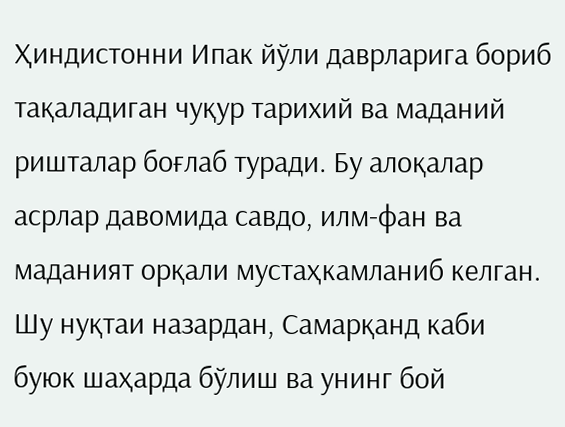Ҳиндистонни Ипак йўли даврларига бориб тақаладиган чуқур тарихий ва маданий ришталар боғлаб туради. Бу алоқалар асрлар давомида савдо, илм-фан ва маданият орқали мустаҳкамланиб келган.
Шу нуқтаи назардан, Самарқанд каби буюк шаҳарда бўлиш ва унинг бой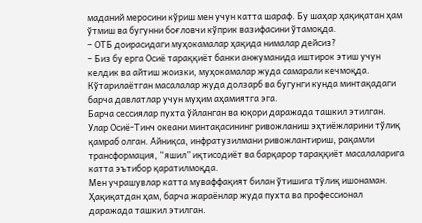маданий меросини кўриш мен учун катта шараф. Бу шаҳар ҳақиқатан ҳам ўтмиш ва бугунни боғловчи кўприк вазифасини ўтамоқда.
– ОТБ доирасидаги муҳокамалар ҳақида нималар дейсиз?
– Биз бу ерга Осиё тараққиёт банки анжуманида иштирок этиш учун келдик ва айтиш жоизки, муҳокамалар жуда самарали кечмоқда. Кўтарилаётган масалалар жуда долзарб ва бугунги кунда минтақадаги барча давлатлар учун муҳим аҳамиятга эга.
Барча сессиялар пухта ўйланган ва юқори даражада ташкил этилган. Улар Осиё-Тинч океани минтақасининг ривожланиш эҳтиёжларини тўлиқ қамраб олган. Айниқса, инфратузилмани ривожлантириш, рақамли трансформация, “яшил” иқтисодиёт ва барқарор тараққиёт масалаларига катта эътибор қаратилмоқда.
Мен учрашувлар катта муваффақият билан ўтишига тўлиқ ишонаман. Ҳақиқатдан ҳам, барча жараёнлар жуда пухта ва профессионал даражада ташкил этилган.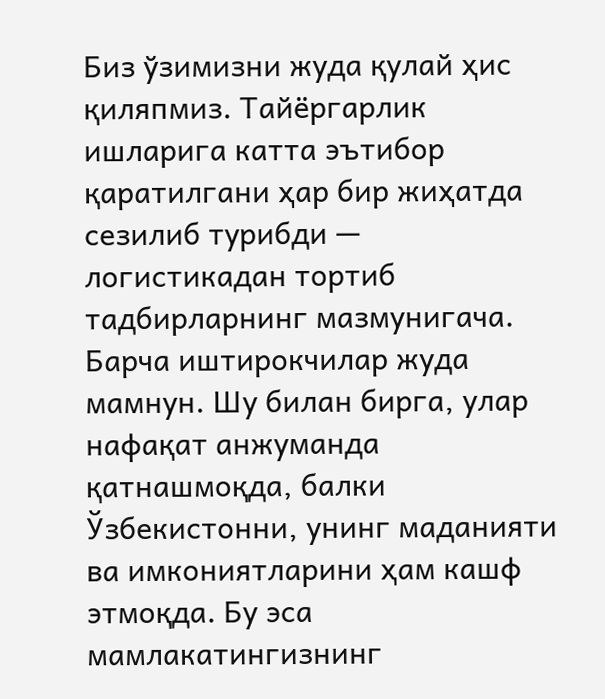Биз ўзимизни жуда қулай ҳис қиляпмиз. Тайёргарлик ишларига катта эътибор қаратилгани ҳар бир жиҳатда сезилиб турибди — логистикадан тортиб тадбирларнинг мазмунигача.
Барча иштирокчилар жуда мамнун. Шу билан бирга, улар нафақат анжуманда қатнашмоқда, балки Ўзбекистонни, унинг маданияти ва имкониятларини ҳам кашф этмоқда. Бу эса мамлакатингизнинг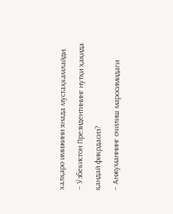халқаро имижини янада мустаҳкамлайди.
– Ўзбекистон Президентининг нутқи ҳақида қандай фикрдасиз?
– Анжуманнинг очилиш маросимидаги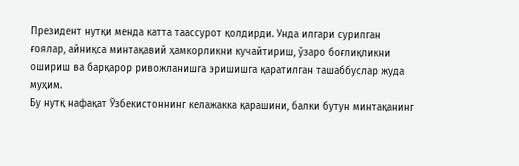Президент нутқи менда катта таассурот қолдирди. Унда илгари сурилган ғоялар, айниқса минтақавий ҳамкорликни кучайтириш, ўзаро боғлиқликни ошириш ва барқарор ривожланишга эришишга қаратилган ташаббуслар жуда муҳим.
Бу нутқ нафақат Ўзбекистоннинг келажакка қарашини, балки бутун минтақанинг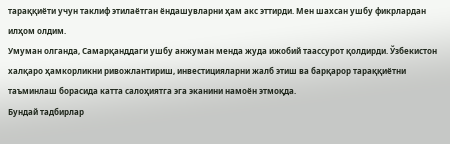тараққиёти учун таклиф этилаётган ёндашувларни ҳам акс эттирди. Мен шахсан ушбу фикрлардан илҳом олдим.
Умуман олганда, Самарқанддаги ушбу анжуман менда жуда ижобий таассурот қолдирди. Ўзбекистон халқаро ҳамкорликни ривожлантириш, инвестицияларни жалб этиш ва барқарор тараққиётни таъминлаш борасида катта салоҳиятга эга эканини намоён этмоқда.
Бундай тадбирлар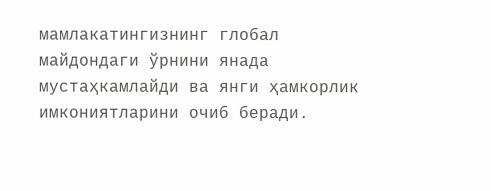мамлакатингизнинг глобал майдондаги ўрнини янада мустаҳкамлайди ва янги ҳамкорлик имкониятларини очиб беради.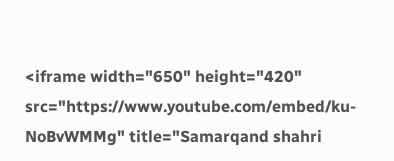<iframe width="650" height="420" src="https://www.youtube.com/embed/ku-NoBvWMMg" title="Samarqand shahri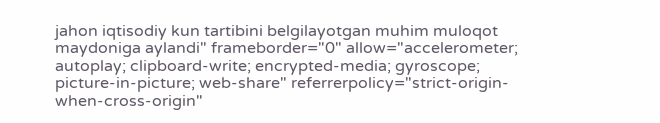jahon iqtisodiy kun tartibini belgilayotgan muhim muloqot maydoniga aylandi" frameborder="0" allow="accelerometer; autoplay; clipboard-write; encrypted-media; gyroscope; picture-in-picture; web-share" referrerpolicy="strict-origin-when-cross-origin"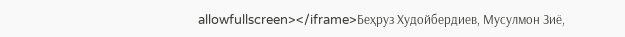allowfullscreen></iframe>Беҳруз Худойбердиев, Мусулмон Зиё,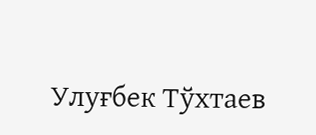Улуғбек Тўхтаев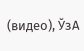(видео), ЎзА